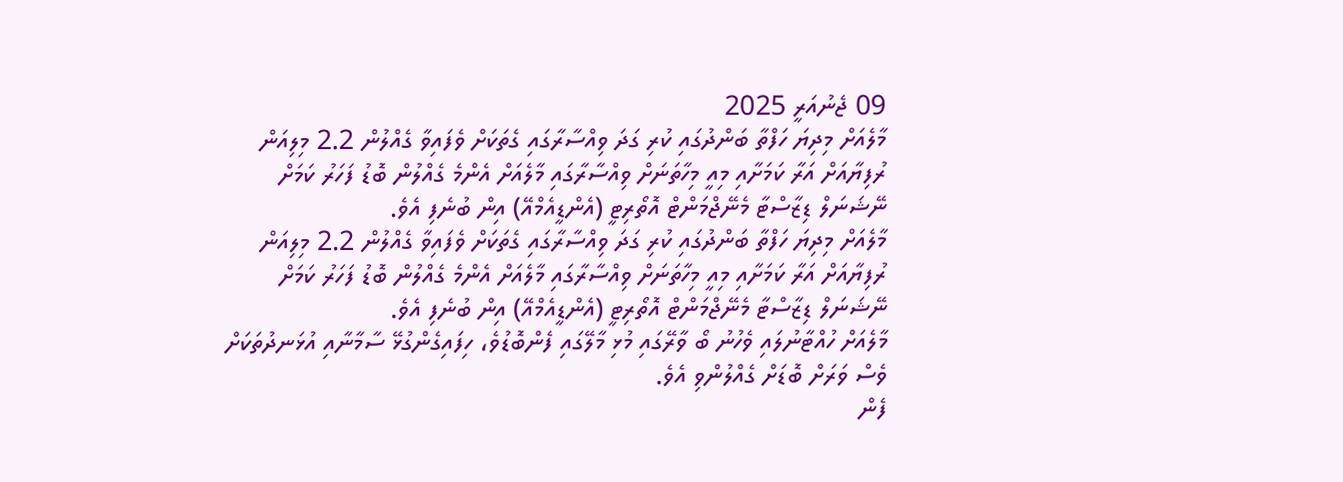09 ޖެނުއަރީ 2025
މާލެއަށް މިދިޔަ ހަފްތާ ބަންދުގައި ކުރި ގަދަ ވިއްސާރާގައި ގެތަކަށް ވެފައިވާ ގެއްލުން 2.2 މިލިއަން ރުފިޔާއަށް އަރާ ކަމަށާއި މިއީ މިހާތަނަށް ވިއްސާރާގައި މާލެއަށް އެންމެ ގެއްލުން ބޮޑު ފަހަރު ކަމަށް ނޭޝަނަލް ޑިޒާސްޓާ މެނޭޖްމަންޓް އޮތޯރިޓީ (އެންޑީއެމްއޭ) އިން ބުނެފި އެވެ.
މާލެއަށް މިދިޔަ ހަފްތާ ބަންދުގައި ކުރި ގަދަ ވިއްސާރާގައި ގެތަކަށް ވެފައިވާ ގެއްލުން 2.2 މިލިއަން ރުފިޔާއަށް އަރާ ކަމަށާއި މިއީ މިހާތަނަށް ވިއްސާރާގައި މާލެއަށް އެންމެ ގެއްލުން ބޮޑު ފަހަރު ކަމަށް ނޭޝަނަލް ޑިޒާސްޓާ މެނޭޖްމަންޓް އޮތޯރިޓީ (އެންޑީއެމްއޭ) އިން ބުނެފި އެވެ.
މާލެއަށް ހުއްޓާނުލައި ވެހުނު ބޯ ވާރޭގައި މުޅި މާލޭގައި ފެންބޮޑުވެ، ހިފައިގެންގުޅޭ ސާމާނާއި އުޅަނދުތަކަށް ވެސް ވަރަށް ބޮޑަށް ގެއްލުންވި އެވެ.
ފެން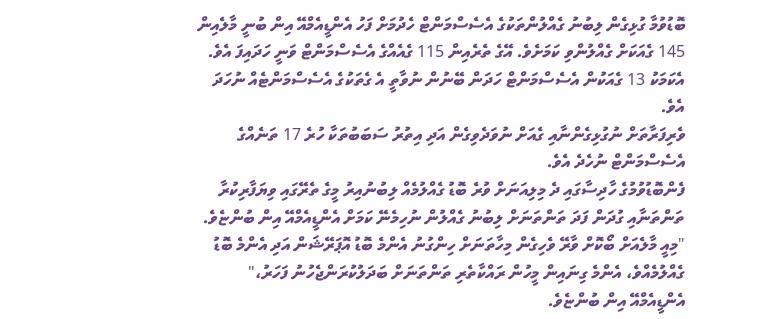ބޮޑުވުމާ ގުޅިގެން ލިބުނު ގެއްލުންތަކުގެ އެސެސްމަންޓް ހެދުމަށް ފަހު އެންޑީއެމްއޭ އިން ބުނީ މާލެއިން 145 ގެއަކަށް ގެއްލުންވި ކަމަށެވެ. އޭގެ ތެރެއިން 115 ގެއެއްގެ އެސެސްމަންޓް ވަނީ ހަދައިފަ އެވެ. އެކަމަކު 13 ގެއަކުން އެސެސްމަންޓް ހަދަން ބޭނުން ނުވާތީ އެ ގެތަކުގެ އެސެސްމަންޓެއް ނުހަދަ އެވެ.
ވެރިފަރާތަށް ނުގުޅިގެންނާއި ގެއަށް ނުވަދެވިގެން އަދި އިތުރު ސަބަބުތަކާ ހުރެ 17 ތަނެއްގެ އެސެސްމަންޓް ނުހެދެ އެވެ.
ފެންބޮޑުވުމުގެ ހާދިސާގައި ދެ މިލިއަނަށް ވުރެ ބޮޑު ގެއްލުމެއް ލިބުނުއިރު މީގެ ތެރޭގައި ވިޔަފާރިކުރާ ތަންތަނާއި ގުދަން ފަދަ ތަންތަނަށް ލިބުނު ގެއްލުން ނުހިމެނޭ ކަމަށް އެންޑީއެމްއޭ އިން ބުންޏެވެ.
"މިއީ މާލެއަށް ބޯކޮށް ވާރޭ ވެހިގެން މިހާތަނަށް ހިންގުނު އެންމެ ބޮޑު އޮޕަރޭޝަން އަދި އެންމެ ބޮޑު ގެއްލުމެއްވެ، އެންމެ ގިނައިން މީހުން ރައްކާތެރި ތަންތަނަށް ބަދަލުކުރަންޖެހުނު ފަހަރު،" އެންޑީއެމްއޭ އިން ބުންޏެވެ.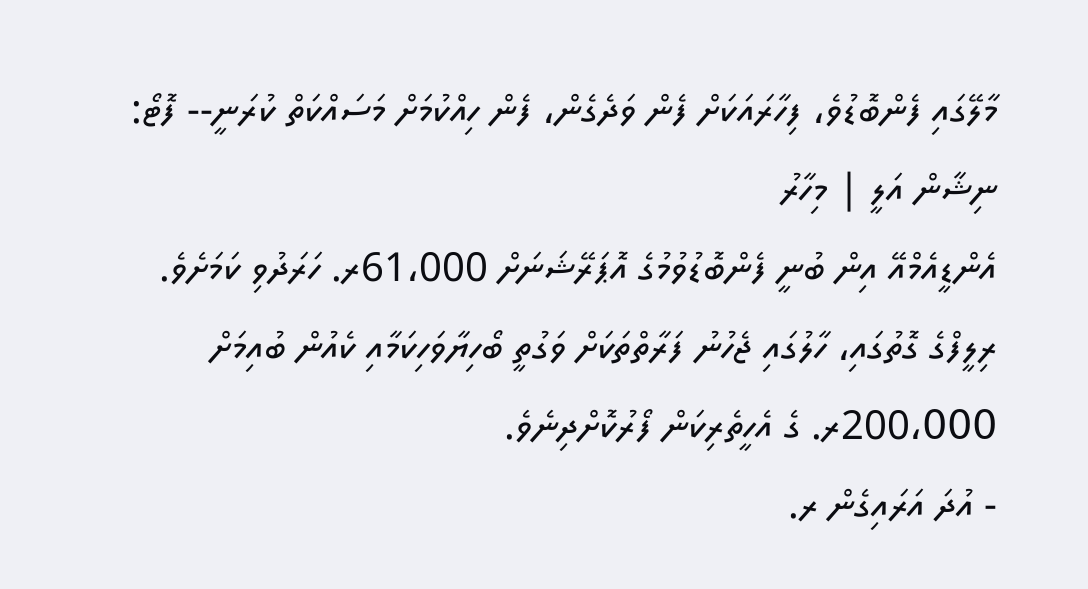މާލޭގައި ފެންބޮޑުވެ، ފިހާރައަކަށް ފެން ވަދެގެން، ފެން ހިއްކުމަށް މަސައްކަތް ކުރަނީ-- ފޮޓޯ: ނިޝާން އަލީ | މިހާރު
އެންޑީއެމްއޭ އިން ބުނީ ފެންބޮޑުވުމުގެ އޮޕަރޭޝަނަށް 61،000ރ. ހަރަދުވި ކަމަށެވެ. ރިލީފްގެ ގޮތުގައި، ހާލުގައި ޖެހުނު ފަރާތްތަކަށް ވަގުތީ ބޯހިޔާވަހިކަމާއި ކެއުން ބުއިމަށް 200،000ރ. ގެ އެހީތެރިކަން ފޯރުކޮށްދިނެވެ.
- އުދަ އަރައިގެން ރ.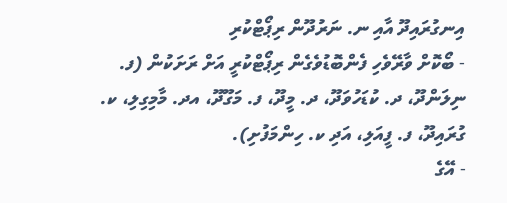އިނގުރައިދޫ އާއި ނ. ނަރުދޫން ރިޕޯޓްކުރި
- ބޯކޮށް ވާރޭވެހި ފެންބޮޑުވެގެން ރިޕޯޓްކުރީ އަށް ރަށަކުން (ފ. ނިލަންދޫ، ދ. ކުޑަހުވަދޫ، ދ. މީދޫ، ފ. މަގޫދޫ، އދ. މާމިގިލި، ކ. ގުރައިދޫ، ފ. ފީއަލި، އަދި ކ. ހިންމަފުށި).
- އޭގެ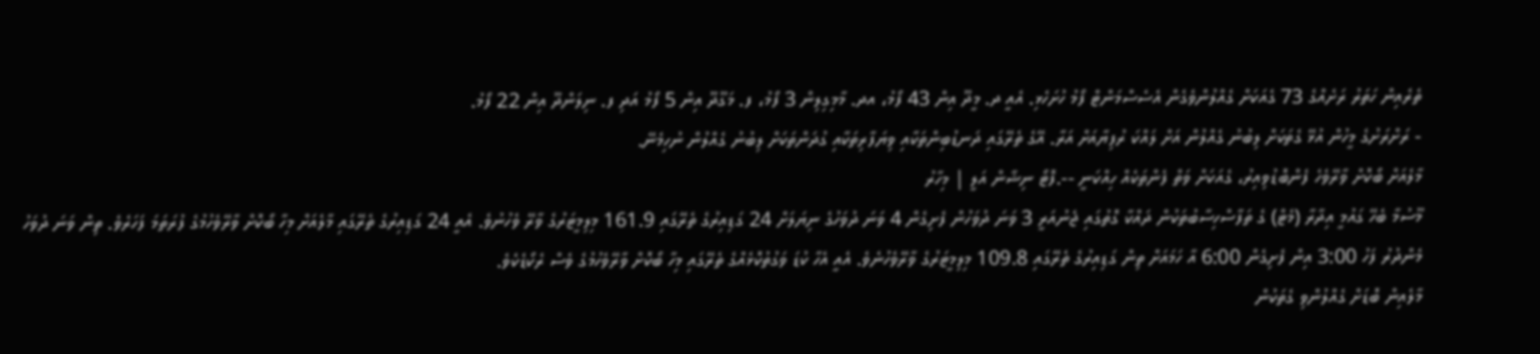ތެރެއިން ހަތަރު ރަށެއްގެ 73 ގެއަކަށް ގެއްލުންވެގެން އެސެސްމަންޓް ފޯމު ހުށަހެޅި. އެއީ ދ. މީދޫ އިން 43 ފޯމު، އދ. މާމިގިލިން 3 ފޯމު، ފ. މަގޫދޫ އިން 5 ފޯމު އަދި ފ. ނިލަންދޫ އިން 22 ފޯމު.
- ރަށްރަށުގެ މީހުން އުޅޭ ގެތަކަށް ލިބުނު ގެއްލުން އަށް ލައްކަ ރުފިޔާއަށް އަރާ. އޭގެ ތެރޭގައި ދަނޑުބިންތަކާއި ވިޔަފާރިތަކާއި ގުދަންތަކަށް ލިބުނު ގެއްލުން ނުހިމެނޭ.
މާލެއަށް ބޯކޮށް ވާރޭވެހެ ފެންބޮޑުވިއިރު، ގެއަކަށް ވަތް ފެންތަކެއް ހިއްކަނީ --.ފޮޓޯ ނިޝާން އަލީ | މިހާރު
މޫސުމާ ބެހޭ ގައުމީ އިދާރާ (މެޓް) ގެ ތަފާސްހިސާބުތަކުން ދައްކާ ގޮތުގައި ޖެނުއަރީ 3 ވަނަ ދުވަހުން ފެށިގެން 4 ވަނަ ދުވަހުގެ ނިޔަލަށް 24 ގަޑިއިރުގެ ތެރޭގައި 161.9 މިލިމީޓަރުގެ ވާރޭ ވެހުނުވެ. އެއީ 24 ގަޑިއިރުގެ ތެރޭގައި މާލެއަށް މިހާ ބޯކޮށް ވާރޭވެހުމުގެ ފުރަތަމަ ފަހަރެވެ. ތިން ވަނަ ދުވަހު މެންދުރު ފަހު 3:00 އިން ފެށިގެން 6:00 އާ ހަމައަށް ތިން ގަޑިއިރުގެ ތެރޭގައި 109.8 މިލިމީޓަރުގެ ވާރޭވެހުނެވެ. އެއީ އެހާ ކުޑަ ވަގުތުކޮޅެއްގެ ތެރޭގައި މިހާ ބޯކޮށް ވާރޭވެހުމުގެ ވެސް ރެކޯޑެކެވެ.
މާލެއިން ބޮޑަށް ގެއްލުންވި ގެތަކުން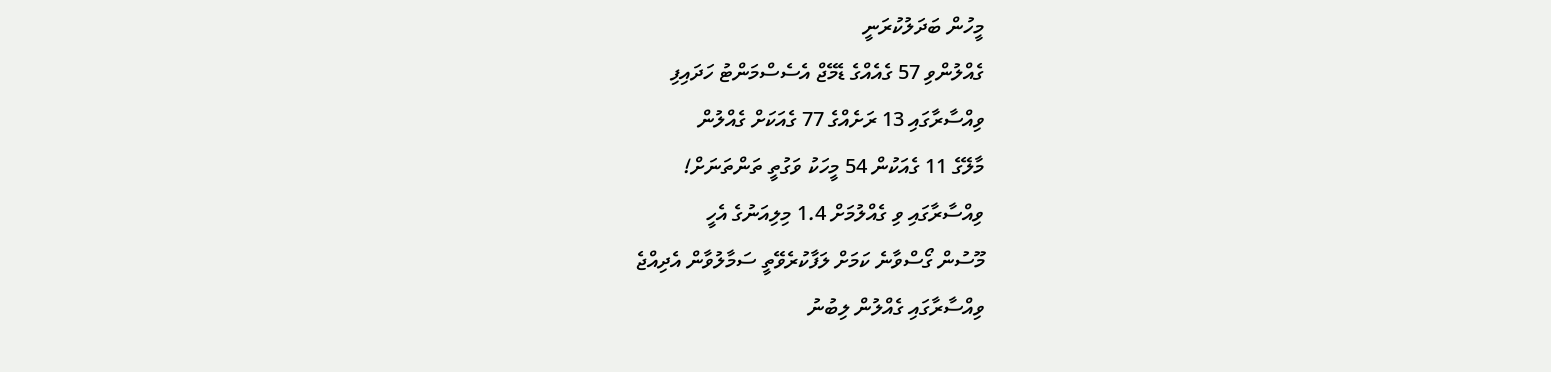މީހުން ބަދަލުކުރަނީ
ގެއްލުންވި 57 ގެއެއްގެ ޑެމޭޖް އެސެސްމަންޓު ހަދައިފި
ވިއްސާރާގައި 13 ރަށެއްގެ 77 ގެއަކަށް ގެއްލުން
މާލޭގެ 11 ގެއަކުން 54 މީހަކު ވަގުތީ ތަންތަނަށް!
ވިއްސާރާގައި ވި ގެއްލުމަށް 1.4 މިލިއަނުގެ އެހީ
މޫސުން ގޯސްވާނެ ކަމަށް ލަފާކުރެވޭތީ ސަމާލުވާން އެދިއްޖެ
ވިއްސާރާގައި ގެއްލުން ލިބުނު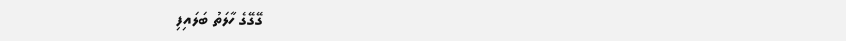ގޭގޭގެ ހާލަތު ބަލައިފި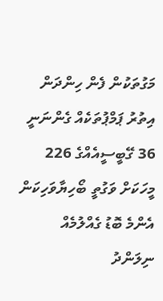މަގުތަކުން ފެން ހިންދަން އިތުރު ޕަމްޕުތަކެއް ގެންނަނީ
36 ގޭބީސީއެއްގެ 226 މީހަކަށް ވަގުތީ ބޯހިޔާވަހިކަން
އެންމެ ބޮޑު ގެއްލުމެއް ނިލަންދު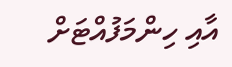އާއި ހިންމަފުއްޓަށް